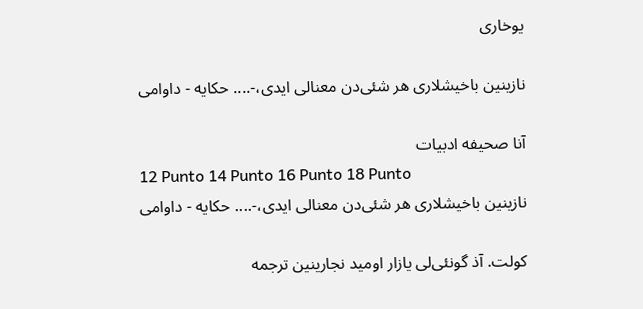یوخاری

نازینین باخیشلاری هر شئی‌دن معنالی ایدی،-.... حکایه‌ - داوامی

آنا صحیفه ادبیات
12 Punto 14 Punto 16 Punto 18 Punto
نازینین باخیشلاری هر شئی‌دن معنالی ایدی،-.... حکایه‌ - داوامی

کولت. آذ گونئی‌لی یازار اومید نجارینین ترجمه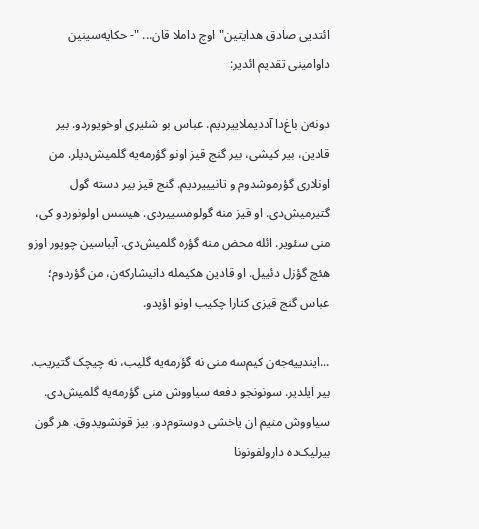ائتدیی صادق هدایتین"اوچ داملا قان... "- حکایه‌سینین داوامینی تقدیم ائدیر:

دونه‌ن باغ‌دا آددیملاییردیم. عباس بو شئیری اوخویوردو. بیر قادین، بیر کیشی، بیر گنج قیز اونو گؤرمه‌یه گلمیش‌دیلر. من اونلاری گؤرموشدوم و تانیییردیم. گنج قیز بیر دسته گول گتیرمیش‌دی. او قیز منه گولومسییردی. هیسس اولونوردو کی، منی سئویر. ائله محض منه گؤره گلمیش‌دی. آبباسین چوپور اوزو هئچ گؤزل دئییل. او قادین هکیمله دانیشارکه‌ن، من گؤردوم؛ عباس گنج قیزی کنارا چکیب اونو اؤپدو.

...ایندییه‌جه‌ن کیم‌سه منی نه گؤرمه‌یه گلیب، نه چیچک گتیریب. بیر ایلدیر. سونونجو دفعه سیاووش منی گؤرمه‌یه گلمیش‌دی. سیاووش منیم ان یاخشی دوستوم‌دو. بیز قونشویدوق. هر گون بیرلیک‌ده دارولفونونا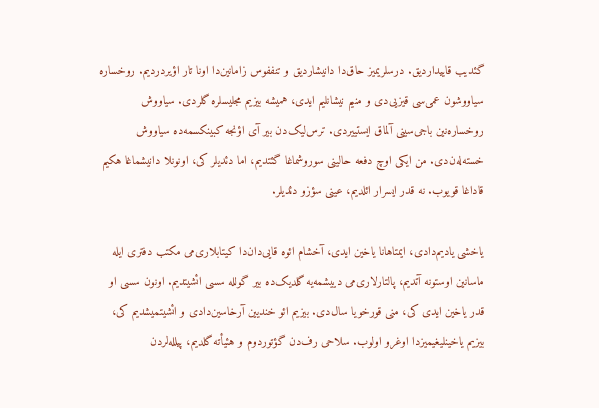گئدیب قاییداردیق. درسلریمیز حاق‌دا دانیشاردیق و تنففوس زامانین‌دا اونا تار اؤیردردیم. روخساره سیاووشون عمی‌سی قیزیی‌دی و منیم نیشانلیم ایدی، همیشه بیزیم مجلیسلره گلردی. سیاووش روخساره‌نین باجی‌سینی آلماق ایستییردی. ترس‌لیک‌دن بیر آی اؤنجه کبینکسمه‌ده سیاووش خسته‌له‌ن‌دی. من ایکی اوچ دفعه حالینی سوروشماغا گئتدیم، اما دئدیلر کی، اونونلا دانیشماغا هکیم قاداغا قویوب. نه قدر ایسرار ائلدیم، عینی سؤزو دئدیلر.

یاخشی یادیم‌دادی، ایمتاهانا یاخین ایدی، آخشام ائوه قایی‌دان‌دا کیتابلاری‌می مکتب دفتری ایله ماسانین اوستونه آتدیم، پالتارلاری‌می دییشمه‌یه گلدیک‌ده بیر گولله سسی ائشیتدیم. اونون سسی او قدر یاخین ایدی کی، منی قورخویا سال‌دی. بیزیم ائو خندیین آرخاسین‌دادی و ائشیتمیشدیم کی، بیزیم یاخینلیغیمیزدا اوغرو اولوب. سلاحی رف‌دن گؤتوردوم و هئیأته گلدیم، پیلله‌لردن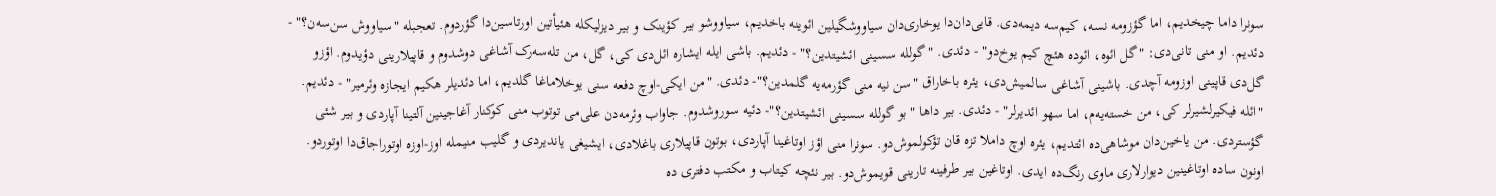سونرا داما چیخدیم، اما گؤزومه نسه، کیم‌سه دیمه‌دی. قایی‌دان‌دا یوخاری‌دان سیاووشگیلین ائوینه باخدیم، سیاووشو بیر کؤینک و بیر دیزلیکله هئیأتین اورتاسین‌دا گؤردوم. تعجبله "سیاووش سن‌سه‌ن؟" - دئدیم. او منی تانی‌دی: "گل ائوه، ائوده هئچ کیم یوخ‌دو" - دئدی. "گولله سسینی ائشیتدین؟" - دئدیم. باشی ایله ایشاره ائل‌دی کی، گل، من تله‌سه‌رک آشاغی دوشدوم و قاپیلارینی دؤیدوم. اؤزو گل‌دی قاپینی اوزومه آچدی. باشینی آشاغی سالمیش‌دی، یئره باخاراق "سن نیه منی گؤرمه‌یه گلمدین؟"- دئدی. "من ایکی-اوچ دفعه سنی یوخلاماغا گلدیم، اما دئدیلر هکیم ایجازه وئرمیر" - دئدیم. "ائله فیکیرلشیرلر کی، من خسته‌یه‌م، اما سهو ائدیرلر" - دئدی. بیر داها "بو گولله سسینی ائشیتدین؟"- دئیه سوروشدوم. جاواب وئرمه‌دن علی‌می توتوب منی کوکنار آغاجینین آلتینا آپاردی و بیر شئی گؤستردی. من یاخین‌دان موشاهی‌ده ائتدیم، یئره اوچ داملا تزه قان تؤکولموش‌دو. سونرا منی اؤز اوتاغینا آپاردی، بوتون قاپیلاری باغلادی، ایشیغی یاندیردی و گلیب منیمله اوز-اوزه اوتوراجاق‌دا اوتوردو. اونون ساده اوتاغینین دیوارلاری ماوی رنگ‌ده ایدی. اوتاغین بیر طرفینه تارینی قویموش‌دو. بیر نئچه کیتاب و مکتب دفتری ده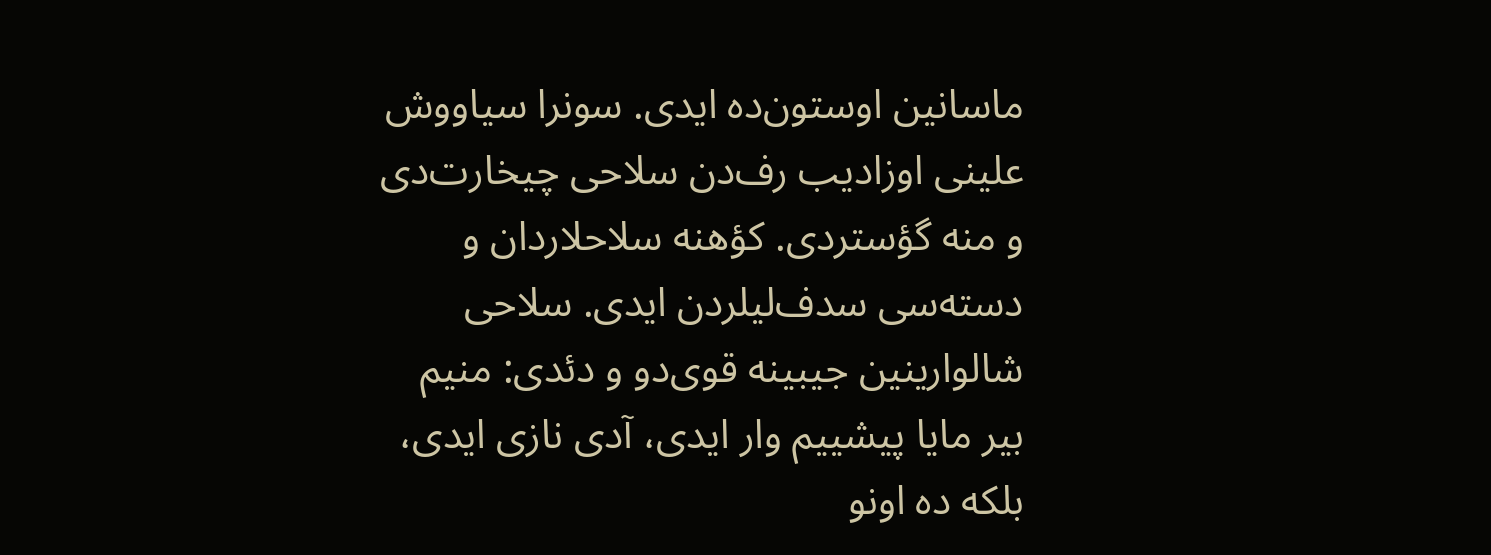ماسانین اوستون‌ده ایدی. سونرا سیاووش علینی اوزادیب رف‌دن سلاحی چیخارت‌دی و منه گؤستردی. کؤهنه سلاحلاردان و دسته‌سی سدف‌لیلردن ایدی. سلاحی شالوارینین جیبینه قوی‌دو و دئدی: منیم بیر مایا پیشییم وار ایدی، آدی نازی ایدی، بلکه ده اونو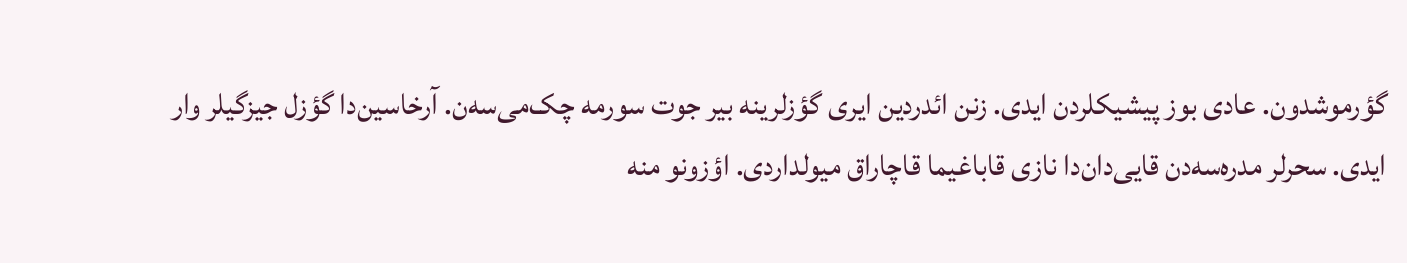گؤرموشدون. عادی بوز پیشیکلردن ایدی. زنن ائدردین ایری گؤزلرینه بیر جوت سورمه چک‌می‌سه‌ن. آرخاسین‌دا گؤزل جیزگیلر وار ایدی. سحرلر مدره‌سه‌دن قایی‌دان‌دا نازی قاباغیما قاچاراق میولداردی. اؤزونو منه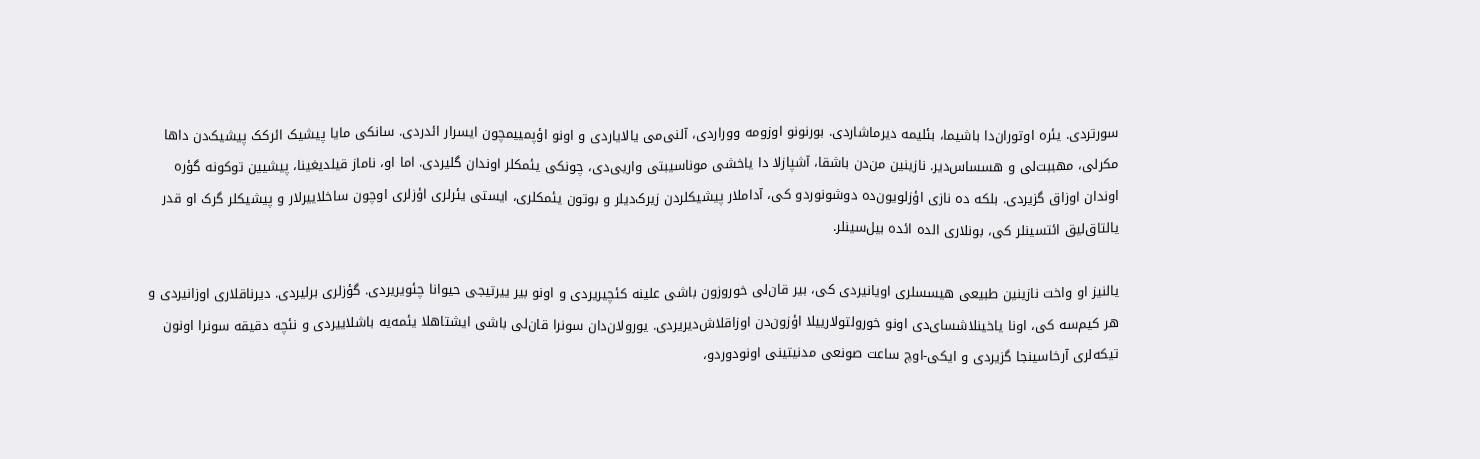سورتردی. یئره اوتوران‌دا باشیما، بئلیمه دیرماشاردی. بورنونو اوزومه ووراردی، آلنی‌می یالایاردی و اونو اؤپمییمچون ایسرار ائدردی. سانکی مایا پیشیک ائرکک پیشیک‌دن داها مکرلی، مهببت‌لی و هسساس‌دیر. نازینین من‌دن باشقا، آشپازلا دا یاخشی موناسیبتی واریی‌دی، چونکی یئمکلر اوندان گلیردی. اما او، ناماز قیلدیغینا، پیشیین توکونه گؤره اوندان اوزاق گزیردی. بلکه ده نازی اؤزلویون‌ده دوشونوردو کی، آداملار پیشیکلردن زیرک‌دیلر و بوتون یئمکلری، ایستی یئرلری اؤزلری اوچون ساخلاییرلار و پیشیکلر گرک او قدر یالتاق‌لیق ائتسینلر کی، بونلاری الده ائده بیل‌سینلر.

یالنیز او واخت نازینین طبیعی هیسسلری اویانیردی کی، بیر قان‌لی خوروزون باشی علینه کئچیریردی و اونو بیر ییرتیجی حیوانا چئویریردی. گؤزلری برلیردی. دیرناقلاری اوزانیردی و هر کیم‌سه کی، اونا یاخینلاشسای‌دی اونو خورولتولارییلا اؤزون‌دن اوزاقلاش‌دیریردی. یورولان‌دان سونرا قان‌لی باشی ایشتاهلا یئمه‌یه باشلاییردی و نئچه دقیقه سونرا اونون تیکه‌لری آرخاسینجا گزیردی و ایکی-اوچ ساعت صونعی مدنیتینی اونودوردو،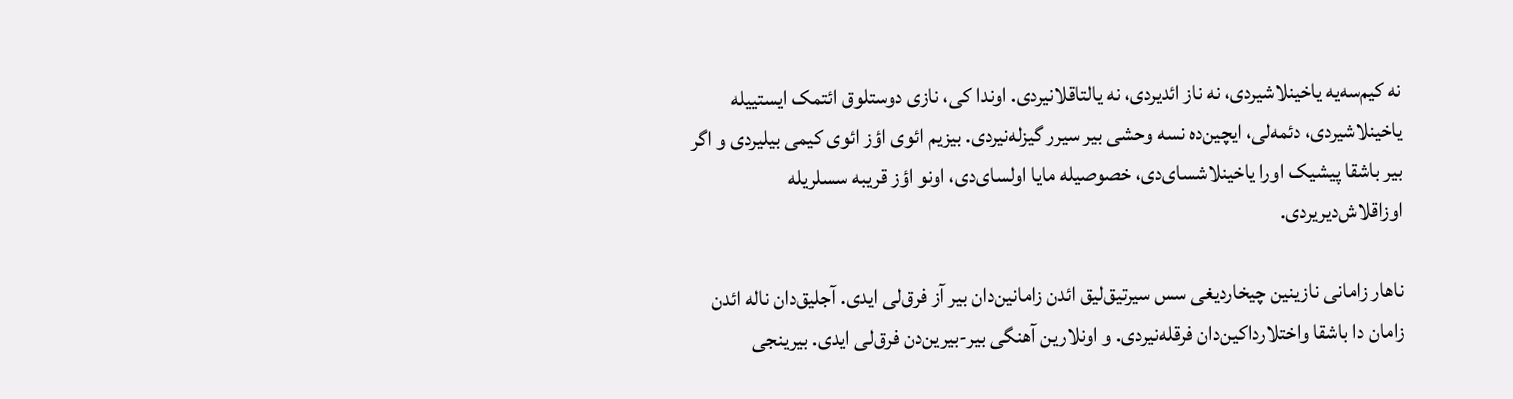نه کیم‌سه‌یه یاخینلاشیردی، نه ناز ائدیردی، نه یالتاقلانیردی. اوندا کی، نازی دوستلوق ائتمک ایستییله یاخینلاشیردی، دئمه‌لی، ایچین‌ده نسه وحشی بیر سیرر گیزله‌نیردی. بیزیم ائوی اؤز ائوی کیمی بیلیردی و اگر بیر باشقا پیشیک اورا یاخینلاشسای‌دی، خصوصیله مایا اولسای‌دی، اونو اؤز قریبه سسلریله اوزاقلاش‌دیریردی.

ناهار زامانی نازینین چیخاردیغی سس سیرتیق‌لیق ائد‌ن زامانین‌دان بیر آز فرق‌لی ایدی. آجلیق‌دان ناله ائد‌ن زامان دا باشقا واختلارداکین‌دان فرقله‌نیردی. و اونلارین آهنگی بیر-بیرین‌دن فرق‌لی ایدی. بیرینجی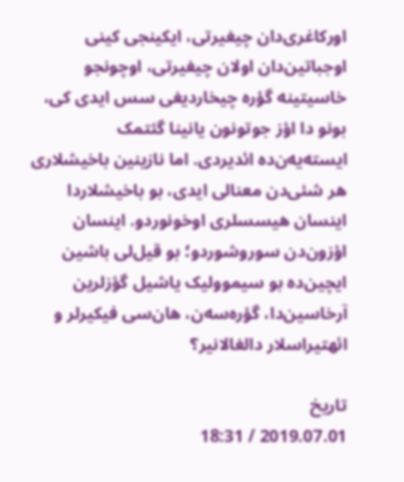اورکاغری‌دان چیغیرتی، ایکینجی کینی اوجباتین‌دان اولان چیغیرتی، اوچونجو خاسیتینه گؤره چیخاردیغی سس ایدی کی، بونو دا اؤز جوتونون یانینا گئتمک ایسته‌یه‌ن‌ده ائدیردی. اما نازینین باخیشلاری هر شئی‌دن معنالی ایدی، بو باخیشلاردا اینسان هیسسلری اوخونوردو. اینسان اؤزون‌دن سوروشوردو؛ بو قیل‌لی باشین ایچین‌ده بو سیموولیک یاشیل گؤزلرین آرخاسین‌دا، گؤره‌سه‌ن، هان‌سی فیکیرلر و ائهتیراسلار دالغالانیر؟

تاریخ
2019.07.01 / 18:31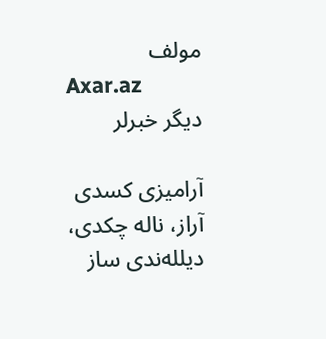مولف
Axar.az
دیگر خبرلر

آرامیزی کسدی آراز، ناله چکدی، دیلله‌ندی ساز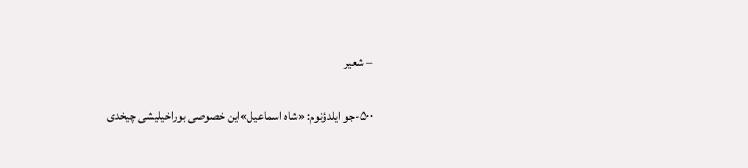– شعیر

۵۰۰-جو ایلدؤنوم: «شاه اسماعیل»این خصوصی بوراخیلیشی چیخدی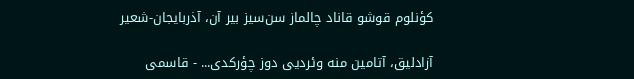کؤنلوم قوشو قاناد چالماز سن‌سیز بیر آن، آذربایجان-شعیر

آزادلیق، آتامین منه وئردیی دوز چؤرکدی... - قاسمی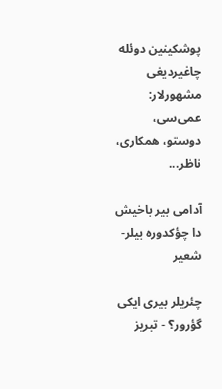پوشکینین دوئله چاغیردیغی مشهورلار: عمی‌سی، دوستو، همکاری، ناظر...

آدامی بیر باخیش دا چؤکدوره بیلر- شعیر

چئریلر بیری ایکی گؤرور؟ - تبریز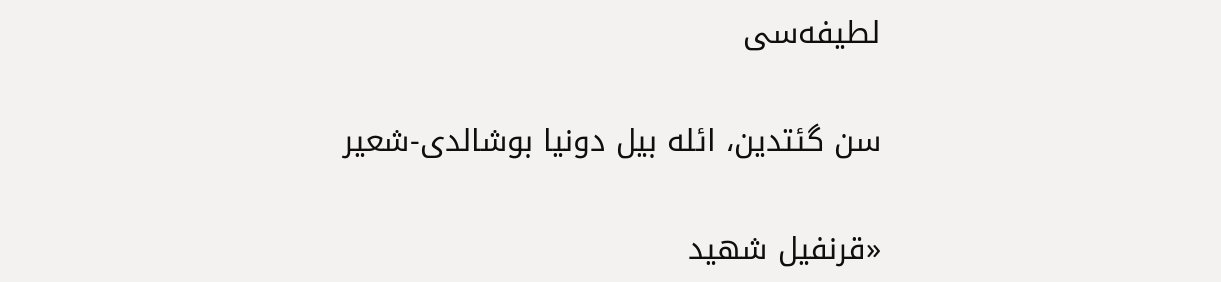لطیفه‌سی

سن گئتدین، ائله بیل دونیا بوشالدی-شعیر

«قرنفیل شهید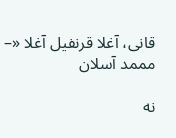قانی، آغلا قرنفیل آغلا «– مممد آسلان

نه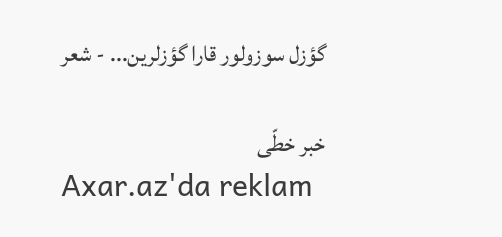گؤزل سوزولور قارا گؤزلرین... - شعر

خبر خطّی
Axar.az'da reklam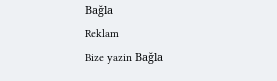Bağla
Reklam
Bize yazin Bağla